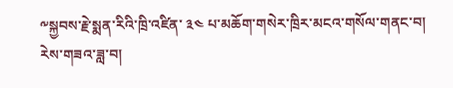༸སྐྱབས་རྗེ་སྨན་རིའི་ཁྲི་འཛིན་ ༣༤ པ་མཆོག་གསེར་ཁྲིར་མངའ་གསོལ་གནང་བ།
རེས་གཟའ་ཟླ་བ།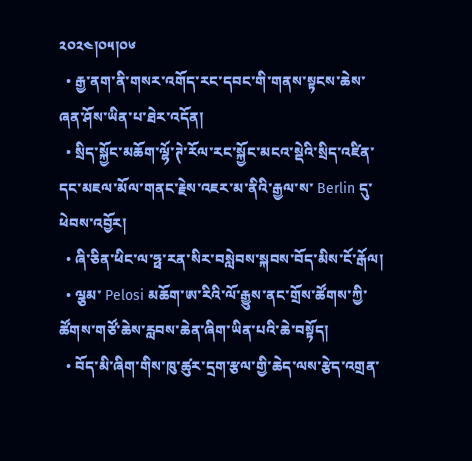༢༠༢༤།༠༥།༠༦
  • རྒྱ་ནག་ནི་གསར་འགོད་རང་དབང་གི་གནས་སྟངས་ཆེས་ཞན་ཤོས་ཡིན་པ་ཐེར་འདོན།
  • སྲིད་སྐྱོང་མཆོག་ལྷོ་ཊེ་རོལ་རང་སྐྱོང་མངའ་སྡེའི་སྲིད་འཛིན་དང་མཇལ་མོལ་གནང་རྗེས་འཇར་མ་ནིའི་རྒྱལ་ས་ Berlin དུ་ཕེབས་འབྱོར།
  • ཞི་ཅིན་ཕིང་ལ་ཧྥ་རན་སིར་བསླེབས་སྐབས་བོད་མིས་ངོ་རྒོལ།
  • ལྕམ་ Pelosi མཆོག་ཨ་རིའི་ལོ་རྒྱུས་ནང་གྲོས་ཚོགས་ཀྱི་ཚོགས་གཙོ་ཆེས་རླབས་ཆེན་ཞིག་ཡིན་པའི་ཆེ་བསྟོད།
  • བོད་མི་ཞིག་གིས་ཁུ་ཚུར་དྲག་རྩལ་གྱི་ཆེད་ལས་རྩེད་འགྲན་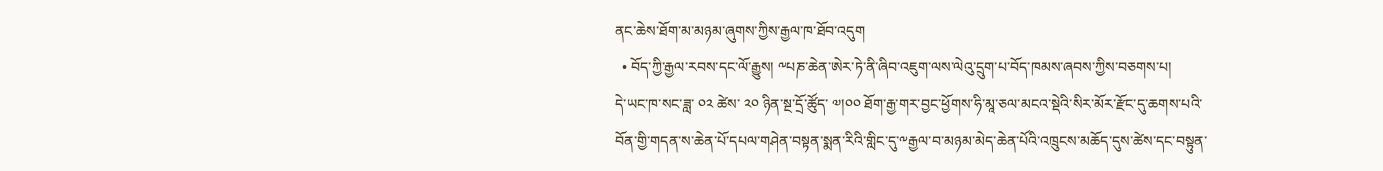ནང་ཆེས་ཐོག་མ་མཉམ་ཞུགས་ཀྱིས་རྒྱལ་ཁ་ཐོབ་འདུག
  • བོད་ཀྱི་རྒྱལ་རབས་དང་ལོ་རྒྱུས། ༸པཎ་ཆེན་ཨེར་ཏེ་ནི་ཞིབ་འཇུག་ལས་ལེའུ་དྲུག་པ་བོད་ཁམས་ཞབས་ཀྱིས་བཅགས་པ།
དེ་ཡང་ཁ་སང་ཟླ་ ༠༢ ཚེས་ ༢༠ ཉིན་སྔ་དྲོ་ཚོུད་ ༧།༠༠ ཐོག་རྒྱ་གར་བྱང་ཕྱོགས་ཧི་མཱ་ཅལ་མངའ་སྡེའི་སིར་མོར་རྫོང་དུ་ཆགས་པའི་བོན་གྱི་གདན་ས་ཆེན་པོ་དཔལ་གཤེན་བསྟན་སྨན་རིའི་གླིང་དུ་༸རྒྱལ་བ་མཉམ་མེད་ཆེན་པོའི་འཁྲུངས་མཆོད་དུས་ཚེས་དང་བསྟུན་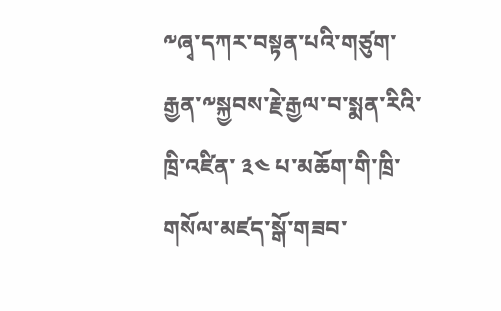༸ཞྭ་དཀར་བསྟན་པའི་གཙུག་རྒྱན་༸སྐྱབས་རྗེ་རྒྱལ་བ་སྨན་རིའི་ཁྲི་འཛིན་ ༣༤ པ་མཆོག་གི་ཁྲི་གསོལ་མཛད་སྒོ་གཟབ་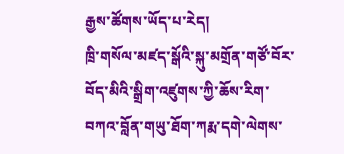རྒྱས་ཚོགས་ཡོད་པ་རེད།
ཁྲི་གསོལ་མཛད་སྒོའི་སྐུ་མགྲོན་གཙོ་བོར་བོད་མིའི་སྒྲིག་འཛུགས་ཀྱི་ཆོས་རིག་བཀའ་བློན་གཡུ་ཐོག་ཀརྨ་དགེ་ལེགས་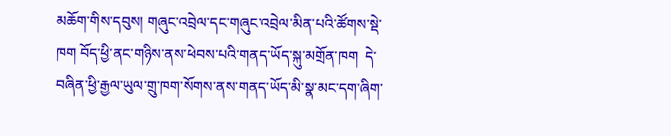མཆོག་གིས་དབུས། གཞུང་འབྲེལ་དང་གཞུང་འབྲེལ་མིན་པའི་ཚོགས་སྡེ་ཁག བོད་ཕྱི་ནང་གཉིས་ནས་ཕེབས་པའི་གནད་ཡོད་སྐུ་མགྲོན་ཁག  དེ་བཞིན་ཕྱི་རྒྱལ་ཡུལ་གྲུ་ཁག་སོགས་ནས་གནད་ཡོད་མི་སྣ་མང་དག་ཞིག་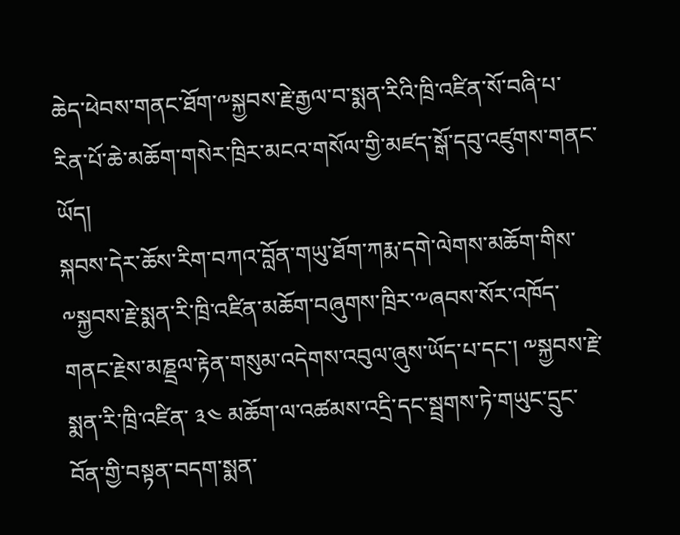ཆེད་ཕེབས་གནང་ཐོག་༸སྐྱབས་རྗེ་རྒྱལ་བ་སྨན་རིའི་ཁྲི་འཛིན་སོ་བཞི་པ་རིན་པོ་ཆེ་མཆོག་གསེར་ཁྲིར་མངའ་གསོལ་གྱི་མཛད་སྒོ་དབུ་འཛུགས་གནང་ཡོད།
སྐབས་དེར་ཆོས་རིག་བཀའ་བློན་གཡུ་ཐོག་ཀརྨ་དགེ་ལེགས་མཆོག་གིས་༸སྐྱབས་རྗེ་སྨན་རི་ཁྲི་འཛིན་མཆོག་བཞུགས་ཁྲིར་༸ཞབས་སོར་འཁོད་གནང་རྗེས་མཎྡྲལ་རྟེན་གསུམ་འདེགས་འབུལ་ཞུས་ཡོད་པ་དང་། ༸སྐྱབས་རྗེ་སྨན་རི་ཁྲི་འཛིན་ ༣༤ མཆོག་ལ་འཚམས་འདྲི་དང་སྦྲགས་ཏེ་གཡུང་དྲུང་བོན་གྱི་བསྟན་བདག་སྨན་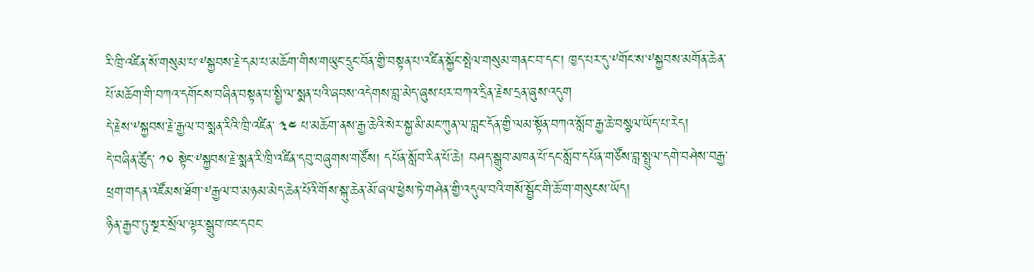རི་ཁྲི་འཛིན་སོ་གསུམ་པ་༸སྐྱབས་རྗེ་དམ་པ་མཆོག་གིས་གཡུང་དྲུང་བོན་གྱི་བསྟན་པ་འཛིན་སྐྱོང་སྤེལ་གསུམ་གནང་བ་དང་། ཁྱད་པར་དུ་༸གོང་ས་༸སྐྱབས་མགོན་ཆེན་པོ་མཆོག་གི་བཀའ་དགོངས་བཞིན་བསྟན་པ་སྤྱི་ལ་སྨན་པའི་ཞབས་འདེགས་བླ་མེད་ཞུས་པར་བཀའ་དྲིན་རྗེས་དྲན་ཞུས་འདུག
དེ་རྗེས་༸སྐྱབས་རྗེ་རྒྱལ་བ་སྨན་རིའི་ཁྲི་འཛིན་ ༣༤ པ་མཆོག་ནས་རྒྱ་ཆེའི་སེར་སྐྱ་མི་མང་ཀུན་ལ་བླང་དོན་གྱི་ལམ་སྟོན་བཀའ་སློབ་རྒྱ་ཆེ་བསྩལ་ཡོད་པ་རེད།
དེ་བཞིན་ཚོུད་ ༡༠ སྟེང་༸སྐྱབས་རྗེ་སྨན་རི་ཁྲི་འཛིན་དབུ་བཞུགས་གཙོས། དཔོན་སློབ་རིན་པོ་ཆེ། བཤད་སྒྲུབ་མཁན་པོ་དང་སློབ་དཔོན་གཙོས་བླ་སྤྲུལ་དགེ་བཤེས་བརྒྱ་ཕྲག་གདན་འཛོམས་ཐོག་༸རྒྱལ་བ་མཉམ་མེད་ཆེན་པོའི་གོས་སྐུ་ཆེན་མོ་ཞལ་ཕྱེས་ཏེ་གཤེན་གྱི་འདུལ་བའི་གསོ་སྦྱོང་གི་ཆོ་ག་གསུངས་ཡོད།
ཉིན་རྒྱབ་ཏུ་སྔར་སྲོལ་ལྟར་སྒྲུབ་ཁང་དབང་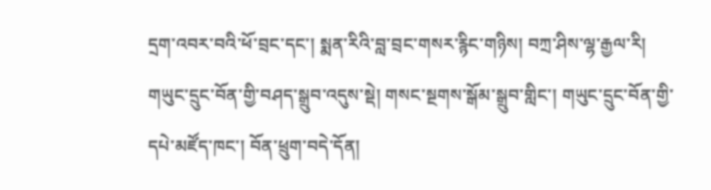དྲག་འབར་བའི་ཕོ་བྲང་དང་། སྨན་རིའི་བླ་བྲང་གསར་རྙིང་གཉིས། བཀྲ་ཤིས་ལྷ་རྒྱལ་རི། གཡུང་དྲུང་བོན་གྱི་བཤད་སྒྲུབ་འདུས་སྡེ། གསང་སྔགས་སྒོམ་སྒྲུབ་གླིང་། གཡུང་དྲུང་བོན་གྱི་དཔེ་མཛོད་ཁང་། བོན་ཕྲུག་བདེ་དོན།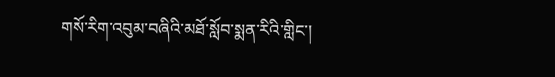གསོ་རིག་འབུམ་བཞིའི་མཐོ་སློབ་སྨན་རིའི་གླིང་།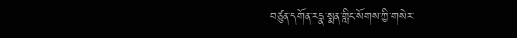བཙུན་དགོན་རདྣ་སྨན་གླིང་སོགས་ཀྱི་གསེར་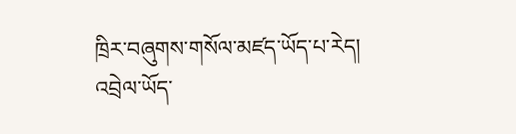ཁྲིར་བཞུགས་གསོལ་མཛད་ཡོད་པ་རེད།
འབྲེལ་ཡོད་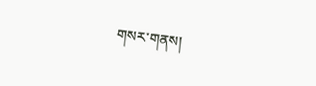གསར་གནས།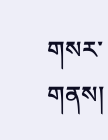གསར་གནས།